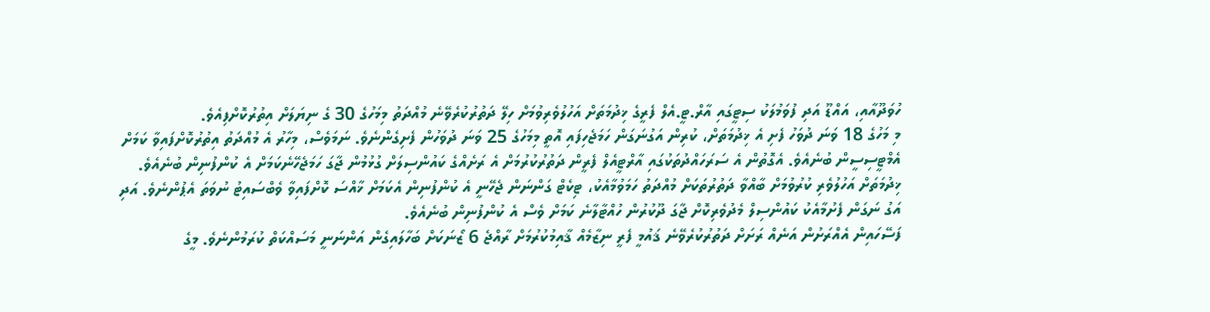ހުވަދޫއާއި، އައްޑޫ އަދި ފުވަމުލަކު ސިޓީގައި އާރް.ޓީ.އެލް ފެރީގެ ޚިދުމަތަށް އަހުލުވެރިވުމަށް ހިލޭ ދަތުރުކުރެވޭނެ މުއްދަތު މިމަހުގެ 30 ގެ ނިޔަލަށް އިތުރުކޮށްފިއެވެ.
މި މަހުގެ 18 ވަނަ ދުވަހު ފެށި އެ ޚިދުމަތަށް، ކުރިން އަގުނަގަން ހަމަޖެހިފައި އޮތީ މިމަހުގެ 25 ވަނަ ދުވަހުން ފެށިގެންނެވެ. ނަމަވެސް، މިހާރު އެ މުއްދަތު އިތުރުކޮށްފައިވާ ކަމަށް އެމްޓީސިސީން ބުނެއެވެ. އެގޮތުން އެ ސަރަހައްދުތަކުގައި އާރްޓީއެލް ފެރީން ދަތުރުކުރުމަށް އެ ރަށެއްގެ ކައުންސިލަށް ގުޅުމުން ޖާގަ ހަމަޖެހޭނެކަމަށް އެ ކުންފުނިން ބުނެއެވެ.
ޚިދުމަތަށް އަހުލުވެރި ކުރުވުމަށް ބާއްވާ ދަތުރުތަކަށް މުއްދަތު ހަމަވުމާއެކު، ޓިކެޓް ގަންނަން ޖެހޭނީ އެ ކުންފުނިން އެކަމަށް ޚާއްސަ ކޮށްފައިވާ ވެބްސައިޓު ނުވަތަ އެޕުންނެވެ. އަދި އަގު ނަގަން ފެށުމާއެކު ކައުންސިލް މެދުވެރިކޮށް ޖާގަ ދޫކުރުން ހުއްޓާލާނެ ކަމަށް ވެސް އެ ކުންފުނިން ބުނެއެވެ.
ފަސޭހައިން އެއްރަށުން އަނެއް ރަށަށް ދަތުރުކުރެވޭނެ ޤައުމީ ފެރީ ނިޒާމެއް ޤާއިމުކުރުމަށް ރާއްޖެ 6 ޒޯނަކަށް ބަހާލައިގެން އަންނަނީ މަސައްކަތް ކުރަމުންނެވެ. މީގެ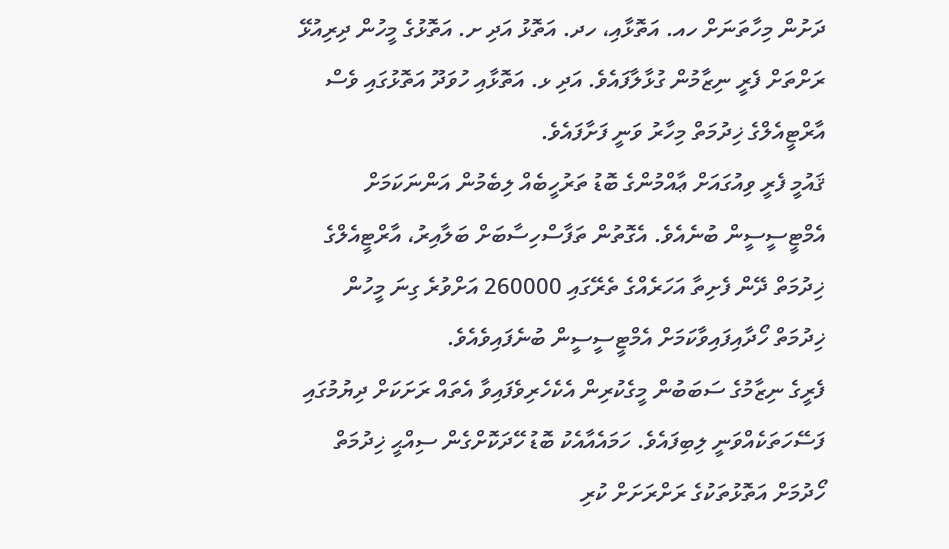ދަށުން މިހާތަނަށް ހއ. އަތޮޅާއި، ހދ. އަތޮޅު އަދި ށ. އަތޮޅުގެ މީހުން ދިރިއުޅޭ ރަށްތަށް ފެރީ ނިޒާމުން ގުޅާލާފައެވެ. އަދި ޅ. އަތޮޅާއި ހުވަދޫ އަތޮޅުގައި ވެސް އާރްޓީއެލްގެ ޚިދުމަތް މިހާރު ވަނީ ފަށާފައެވެ.
ޤައުމީ ފެރީ ވިއުގައަށް ޢާއްމުންގެ ބޮޑު ތަރުހީބެއް ލިބެމުން އަންނަކަމަށް އެމްޓީސީސީން ބުނެއެވެ. އެގޮތުން ތަފާސްހިސާބަށް ބަލާއިރު، އާރްޓީއެލްގެ ޚިދުމަތް ދޭން ފެށިތާ އަހަރެއްގެ ތެރޭގައި 260000 އަށްވުރެ ގިނަ މީހުން ޚިދުމަތް ހޯދާއިފައިވާކަމަށް އެމްޓީސީސީން ބުނެފައިވެއެވެ.
ފެރީގެ ނިޒާމުގެ ސަބަބުން މީގެކުރިން އެކެހެރިވެފައިވާ އެތައް ރަށަކަށް ދިޔުމުގައި ފަސޭހަތަކެއްވަނީ ލިބިފައެވެ. ހަމައެއާއެކު ބޮޑު ހޭދަކޮށްގެން ސިއްޙީ ޚިދުމަތް ހޯދުމަށް އަތޮޅުތަކުގެ ރަށްރަށަށް ކުރި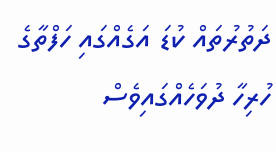ދަތުރުތައް ކުޑަ އަގެއްގައި ހަފްތާގެ ހުރިހާ ދުވަހެއްގައިވެސް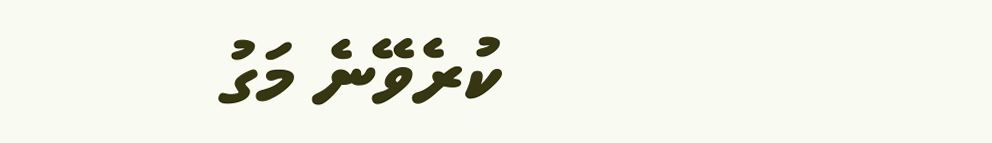ކުރެވޭނެ މަގު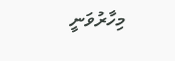މިހާރުވަނީ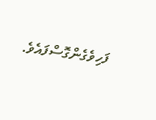ފަހިވެގެންގޮސްފައެވެ.